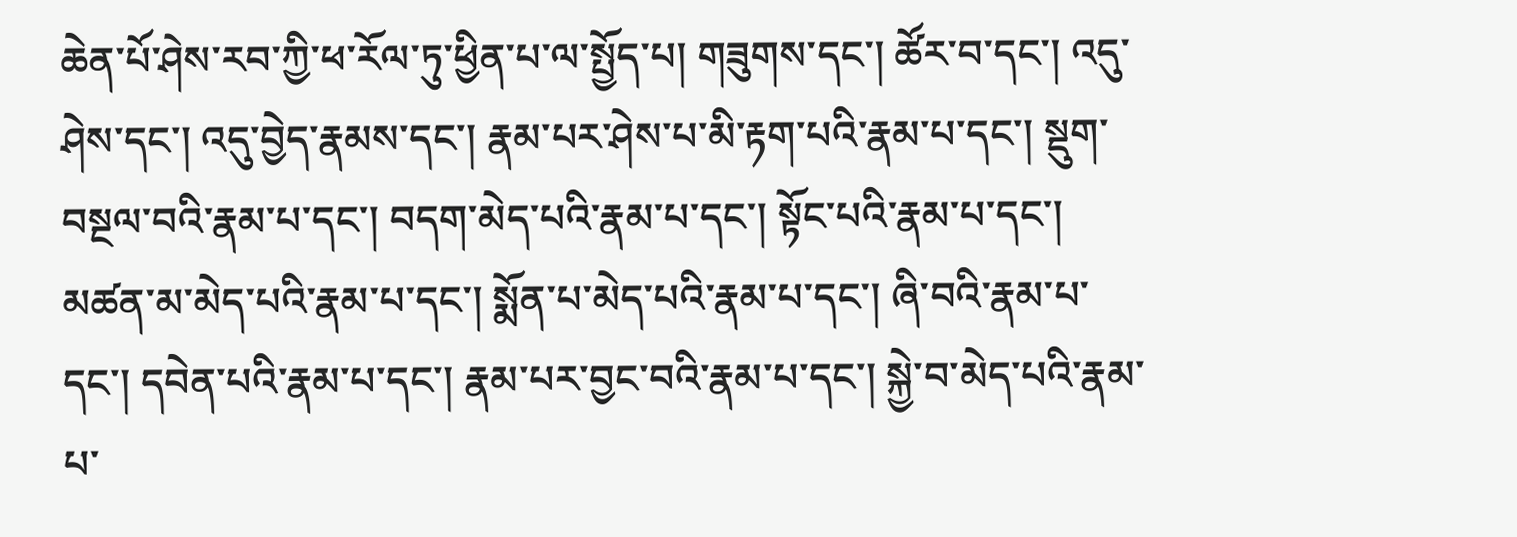ཆེན་པོ་ཤེས་རབ་ཀྱི་ཕ་རོལ་ཏུ་ཕྱིན་པ་ལ་སྤྱོད་པ། གཟུགས་དང་། ཚོར་བ་དང་། འདུ་ཤེས་དང་། འདུ་བྱེད་རྣམས་དང་། རྣམ་པར་ཤེས་པ་མི་རྟག་པའི་རྣམ་པ་དང་། སྡུག་བསྔལ་བའི་རྣམ་པ་དང་། བདག་མེད་པའི་རྣམ་པ་དང་། སྟོང་པའི་རྣམ་པ་དང་། མཚན་མ་མེད་པའི་རྣམ་པ་དང་། སྨོན་པ་མེད་པའི་རྣམ་པ་དང་། ཞི་བའི་རྣམ་པ་དང་། དབེན་པའི་རྣམ་པ་དང་། རྣམ་པར་བྱང་བའི་རྣམ་པ་དང་། སྐྱེ་བ་མེད་པའི་རྣམ་པ་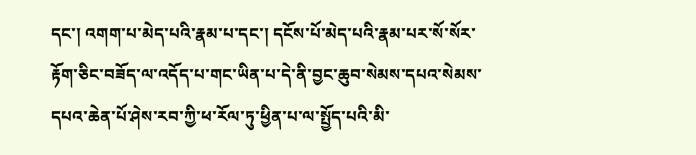དང་། འགག་པ་མེད་པའི་རྣམ་པ་དང་། དངོས་པོ་མེད་པའི་རྣམ་པར་སོ་སོར་རྟོག་ཅིང་བཟོད་ལ་འདོད་པ་གང་ཡིན་པ་དེ་ནི་བྱང་ཆུབ་སེམས་དཔའ་སེམས་དཔའ་ཆེན་པོ་ཤེས་རབ་ཀྱི་ཕ་རོལ་ཏུ་ཕྱིན་པ་ལ་སྤྱོད་པའི་མི་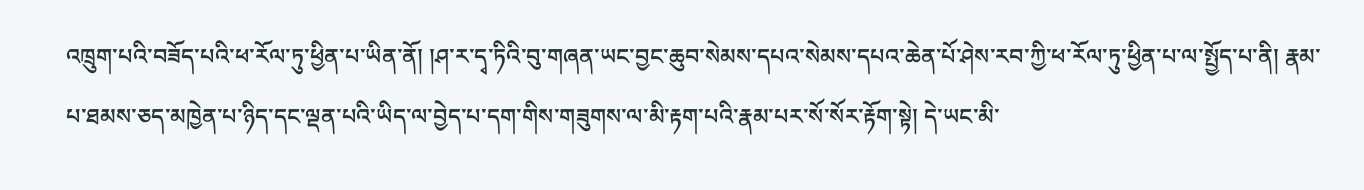འཁྲུག་པའི་བཟོད་པའི་ཕ་རོལ་ཏུ་ཕྱིན་པ་ཡིན་ནོ། །ཤ་ར་དྭ་ཏིའི་བུ་གཞན་ཡང་བྱང་ཆུབ་སེམས་དཔའ་སེམས་དཔའ་ཆེན་པོ་ཤེས་རབ་ཀྱི་ཕ་རོལ་ཏུ་ཕྱིན་པ་ལ་སྤྱོད་པ་ནི། རྣམ་པ་ཐམས་ཅད་མཁྱེན་པ་ཉིད་དང་ལྡན་པའི་ཡིད་ལ་བྱེད་པ་དག་གིས་གཟུགས་ལ་མི་རྟག་པའི་རྣམ་པར་སོ་སོར་རྟོག་སྟེ། དེ་ཡང་མི་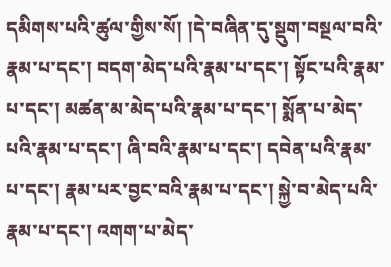དམིགས་པའི་ཚུལ་གྱིས་སོ། །དེ་བཞིན་དུ་སྡུག་བསྔལ་བའི་རྣམ་པ་དང་། བདག་མེད་པའི་རྣམ་པ་དང་། སྟོང་པའི་རྣམ་པ་དང་། མཚན་མ་མེད་པའི་རྣམ་པ་དང་། སྨོན་པ་མེད་པའི་རྣམ་པ་དང་། ཞི་བའི་རྣམ་པ་དང་། དབེན་པའི་རྣམ་པ་དང་། རྣམ་པར་བྱང་བའི་རྣམ་པ་དང་། སྐྱེ་བ་མེད་པའི་རྣམ་པ་དང་། འགག་པ་མེད་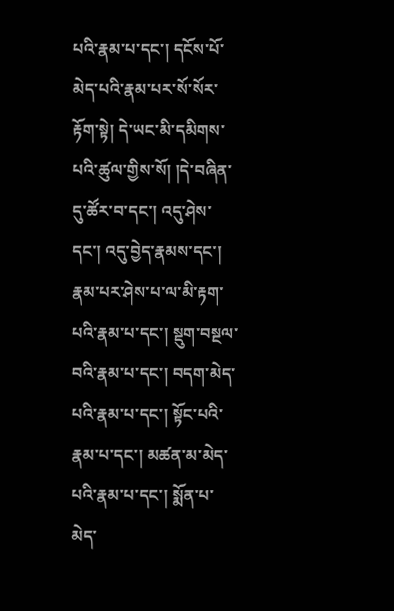པའི་རྣམ་པ་དང་། དངོས་པོ་མེད་པའི་རྣམ་པར་སོ་སོར་རྟོག་སྟེ། དེ་ཡང་མི་དམིགས་པའི་ཚུལ་གྱིས་སོ། །དེ་བཞིན་དུ་ཚོར་བ་དང་། འདུ་ཤེས་དང་། འདུ་བྱེད་རྣམས་དང་། རྣམ་པར་ཤེས་པ་ལ་མི་རྟག་པའི་རྣམ་པ་དང་། སྡུག་བསྔལ་བའི་རྣམ་པ་དང་། བདག་མེད་པའི་རྣམ་པ་དང་། སྟོང་པའི་རྣམ་པ་དང་། མཚན་མ་མེད་པའི་རྣམ་པ་དང་། སྨོན་པ་མེད་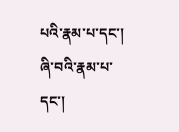པའི་རྣམ་པ་དང་། ཞི་བའི་རྣམ་པ་དང་།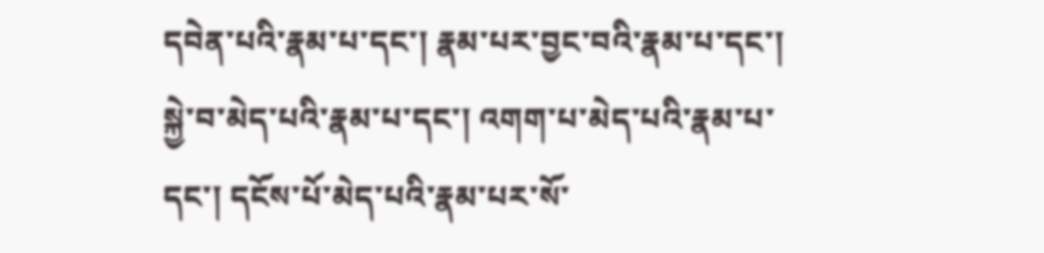དབེན་པའི་རྣམ་པ་དང་། རྣམ་པར་བྱང་བའི་རྣམ་པ་དང་། སྐྱེ་བ་མེད་པའི་རྣམ་པ་དང་། འགག་པ་མེད་པའི་རྣམ་པ་དང་། དངོས་པོ་མེད་པའི་རྣམ་པར་སོ་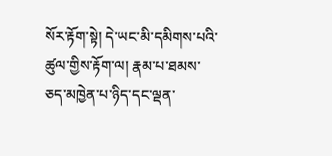སོར་རྟོག་སྟེ། དེ་ཡང་མི་དམིགས་པའི་ཚུལ་གྱིས་རྟོག་ལ། རྣམ་པ་ཐམས་ཅད་མཁྱེན་པ་ཉིད་དང་ལྡན་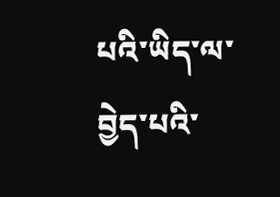པའི་ཡིད་ལ་བྱེད་པའི་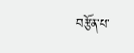བརྩོན་པ་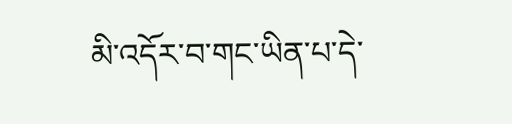མི་འདོར་བ་གང་ཡིན་པ་དེ་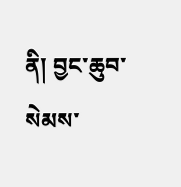ནི། བྱང་ཆུབ་སེམས་